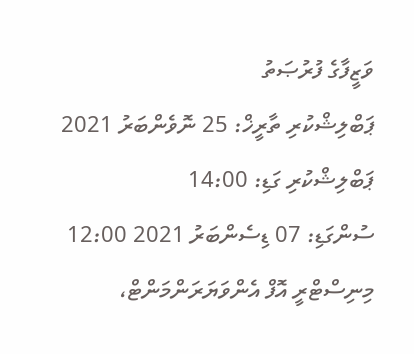ވަޒީފާގެ ފުރުޞަތު
ޕަބްލިޝްކުރި ތާރީޚް: 25 ނޮވެންބަރު 2021
ޕަބްލިޝްކުރި ގަޑި: 14:00
ސުންގަޑި: 07 ޑިސެންބަރު 2021 12:00
މިނިސްޓްރީ އޮފް އެންވަޔަރަންމަންޓް،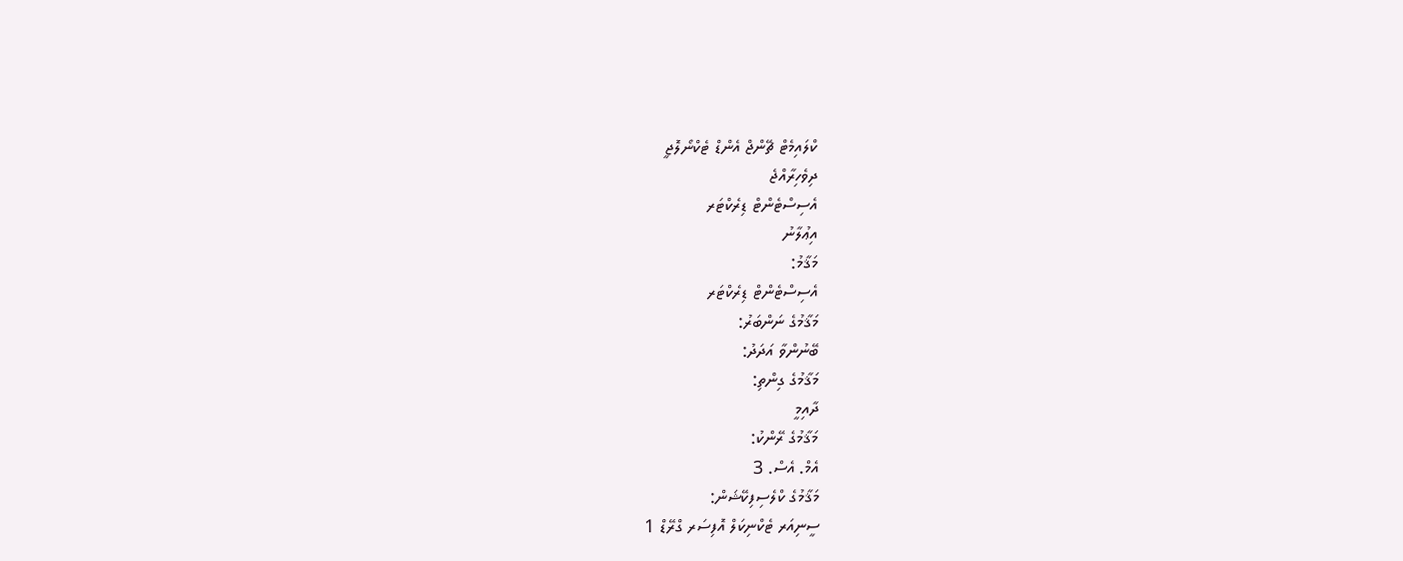ކްލައިމެޓް ޗޭންޖް އެންޑް ޓެކްނޯލޮޖީ
ދިވެހިރާއްޖެ
އެސިސްޓެންޓް ޑިރެކްޓަރ
އިޢުލާނު
މަޤާމު:
އެސިސްޓެންޓް ޑިރެކްޓަރ
މަޤާމުގެ ނަންބަރު:
ބޭނުންވާ އަދަދު:
މަޤާމުގެ ގިންތި:
ދާއިމީ
މަޤާމުގެ ރޭންކު:
އެމް. އެސް. 3
މަޤާމުގެ ކްލެސިފިކޭޝަން:
ސީނިއަރ ޓެކްނިކަލް އޮފިސަރ ގްރޭޑް 1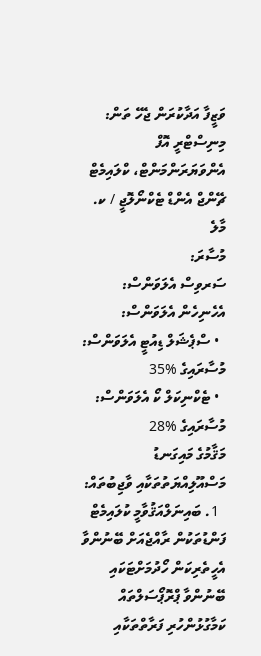ވަޒީފާ އަދާކުރަން ޖެހޭ ތަން:
މިނިސްޓްރީ އޮފް އެންވަޔަރަންމަންޓް، ކްލައިމެޓް ޗޭންޖް އެންޑް ޓެކްނޯލޮޖީ / ކ. މާލެ
މުސާރަ:
ސަރވިސް އެލަވަންސް:
އެހެނިހެން އެލަވަންސް:
  • ސްޕެޝަލް ޑިއުޓީ އެލަވަންސް: މުސާރައިގެ %35
  • ޓެކްނިކަލް ކޯ އެލަވަންސް: މުސާރައިގެ %28
މަޤާމުގެ މައިގަނޑު މަސްއޫލިއްޔަތުތަކާއި ވާޖިބުތައް:
  1. ބައިނަލްއަޤުވާމީ ކުލައިމެޓް ފަންޑުތަކުން ރާއްޖެއަށް ބޭނުންވާ އެހީތެރިކަން ހޯދުމަށްޓަކައި ބޭނުންވާ ޕްރޮޕޯސަލްތައް ކަމާގުޅުންހުރި ފަރާތްތަކާއި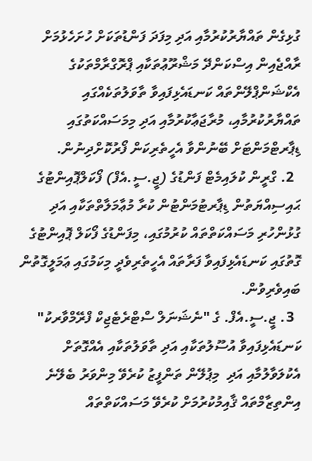ގުޅިގެން ތައްޔާރުކުރުމާއި އަދި މިފަދަ ފަންޑުތަކަށް ހުށަހެޅުމަށް ރާއްޖެއިން އިސްކަންދޭ މަޝްރޫޢުތަކާއި ޕްރޮގްރާމްތަކުގެ އެކްޝަންޕްލޭންތައް ކަނޑައެޅިފައިވާ ތާވަލުތަކެއްގައި ތައްޔާރުކުރުމާއި، މުރާޖަޢާކުރުމާއި އަދި މިމަސައްކަތުގައި ޑިޕާރޓްމަންޓަށް ބޭނުންވާ އެހީތެރިކަން ފޯރުކޮށްދިނުން.
  2. ގްރީން ކުލައިމެޓް ފަންޑުގެ (ޖީ.ސީ.އެފް) ފޯކަލްޕޮއިންޓުގެ ޙައިސިއްޔަތުން ޑިޕާރޓުމަންޓުން ކުރާ މުޢާމަލާތްތަކާއި އަދި ގުޅުންހުރި މަސައްކަތްތައް ކުރުމުގައި، މިފަންޑުގެ ފޯކަލް ޕޮއިންޓުގެ ގޮތުގައި ކަނޑައެޅިފައިވާ ފަރާތައް އެހީތެރިވެދީ މިކަމުގައި ޢަމަލީގޮތުން ބައިވެރިވުން.
  3. ޖީ.ސީ.އެފް. ގެ "ނެޝަނަލް ސްޓްރެޓެޖިކް ފްރޭމްވާރކު" ކަނޑައެޅިފައިވާ އުސޫލުތަކާއި އަދި ތާވަލުތަކާއި އެއްގޮތަށް އެކުލަވާލުމާއި އަދި  މިޕުލޭން ތަންފީޒު ކުރެވޭ މިންވަރު ބެލޭނެ އިންތިޒާމްތައް ޤާއިމުކުރުމަށް ކުރެވޭ މަސައްކަތްތައް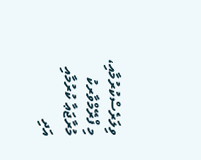ވިލަރެސްކުރުމާއި، މި ފްރޭމްވާރކު މުރާޖަޢާ ކުރުމާއި އަދި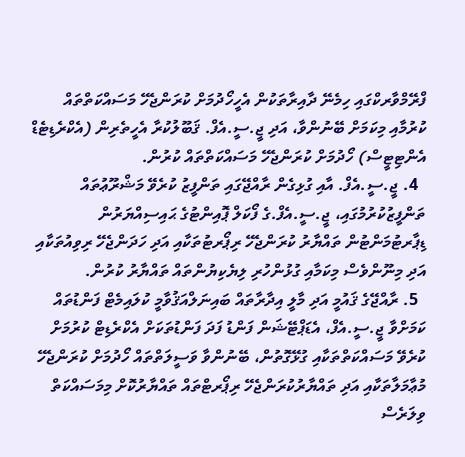ފްރޭމްވާރކްގައި ހިމެނޭ ދާއިރާތަކުން އެހީހޯދުމަށް ކުރަންޖެހޭ މަސައްކަތްތައް ކުރުމާއި މިކަމަށް ބޭނުންވާ، އަދި ޖީ.ސީ.އެފް. ޤަބޫލުކުރާ އެހީތެރިން (އެކްރެޑިޓެޑް އެންޓިޓީސް) ހޯދުމަށް ކުރަންޖެހޭ މަސައްކަތްތައް ކުރުން.
  4. ޖީ.ސީ.އެފް. އާއި ގުޅިގެން ރާއްޖޭގައި ތަންފީޒު ކުރެވޭ މަޝްރޫޢުތައް ތަންފީޒުކުރުމުގައި، ޖީ.ސީ.އެފް.ގެ ފޯކަލް ޕޮއިންޓުގެ ޙައިސިއްޔަރުން ޑިޕާރޓުމަންޓުން ތައްޔާރު ކުރަންޖެހޭ ރިޕޯރޓުތަކާއި އަދި ހަދަންޖެހޭ ރިވިއުތަކާއި އަދި މިނޫންވެސް މިކަމާއި ގުޅުންހުރި ލިޔެކިޔުންތައް ތައްޔާރު ކުރުން.
  5. ރާއްޖޭގެ ޤައުމީ އަދި މާލީ އިދާރާތައް ބައިނަލްއަޤުވާމީ ކުލައިމެޓް ފަންޑުތައް ކަމަށްވާ ޖީ.ސީ.އެފް، އެޑަޕްޓޭޝަން ފަންޑު ފަދަ ފަންޑުތަކަށް އެކްރެޑިޓް ކުރުމަށް ކުރެވޭ މަސައްކަތްތަކާއި ގުޅޭގޮތުން، ބޭނުންވާ ވަސީލަތްތައް ހޯދުމަށް ކުރަންޖެހޭ މުޢާމަލާތަކާއި އަދި ތައްޔާރުކުރަންޖެހޭ ރިޕޯރޓްތައް ތައްޔާރުކޮށް މިމަސައްކަތް ވިލަރެސް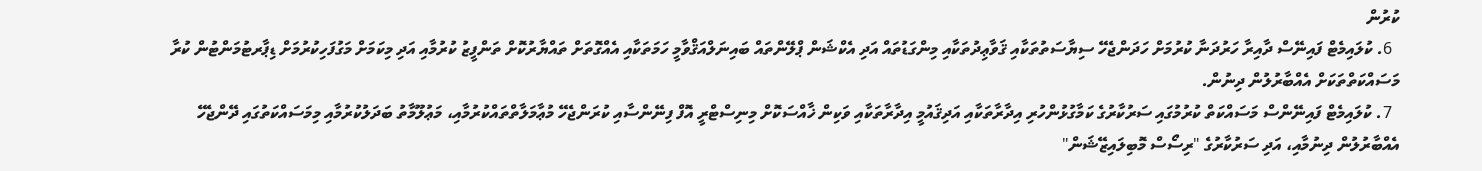ކުރުން
  6. ކުލައިމެޓް ފައިނޭސް ދާއިރާ ހަރުދަނާ ކުރުމަށް ހަދަންޖެހޭ ސިޔާސަތުތަކާއި ޤަވާޢިދުތަކާއި މިންގަޑުތައް އަދި އެކްޝަން ޕްލޭންތައް ބައިނަލްއަޤްވާމީ ހަމަތަކާއި އެއްގޮތަށް ތައްޔާރުކޮށް ތަންފީޒު ކުރުމާއި އަދި މިކަމަށް މަގުފަހިކުރުމަށް ޑިޕާރޓުމަންޓުން ކުރާ މަސައްކަތްތަކަށް އެއްބާރުލުން ދިނުން.
  7. ކުލައިމެޓް ފައިނޭންސް މަސައްކަތް ކުރުމުގައި ސަރުކާރުގެ ކަމާގުޅުންހުރި އިދާރާތަކާއި އަދިޤައުމީ އިދާރާތަކާއި ވަކިން ޚާއްސަކޮށް މިނިސްޓްރީ އޮފް ފިނޭންސާއި ކުރަންޖެހޭ މުޢާމަލާތްތައްކުރުމާއި، މަޢުލޫމާތު ބަދަލުކުރުމާއި މިމަސައްކަތުގައި ދޭންޖެހޭ އެއްބާރުލުން ދިނުމާއި، އަދި ސަރުކާރުގެ "ރިސޯސް މޮބިލައިޒޭޝަން"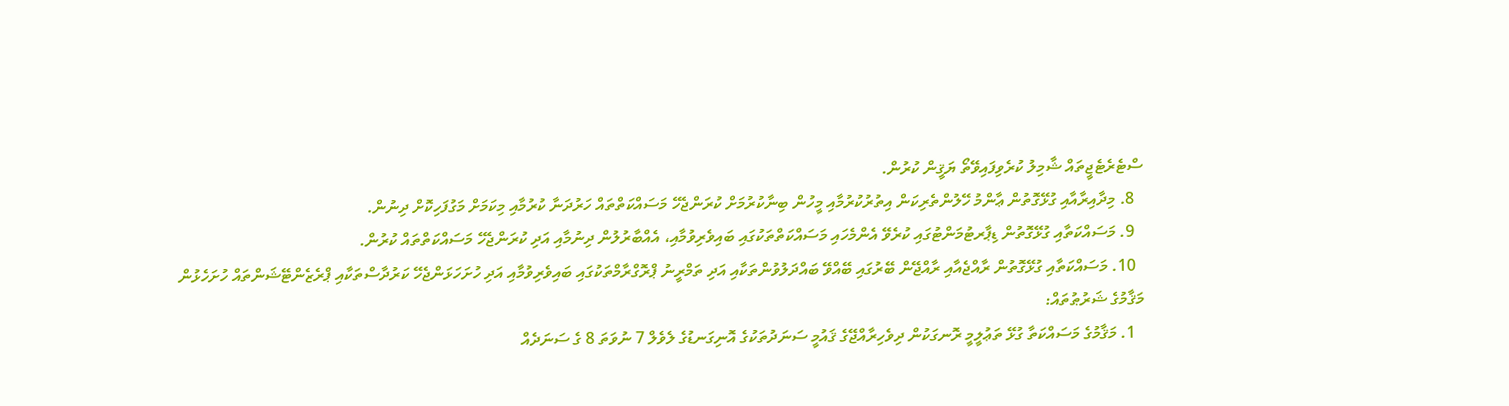ސްޓެރެޓެޖީތައް ޝާމިލު ކުރެވިފައިވޭތޯ ޔަޤީން ކުރުން.
  8. މިދާއިރާއާއި ގުޅޭގޮތުން ޢާންމު ހޭލުންތެރިކަން އިތުރުކުރުމާއި މީހުން ބިނާކުރުމަށް ކުރަންޖެހޭ މަސައްކަތްތައް ހަރުދަނާ ކުރުމާއި މިކަމަށް މަގުފަހިކޮށް ދިނުން.
  9. މަސައްކަތާއި ގުޅޭގޮތުން ޑިޕާރޓުމަންޓުގައި ކުރެވޭ އެންމެހައި މަސައްކަތްތަކުގައި ބައިވެރިވުމާއި، އެއްބާރުލުން ދިނުމާއި އަދި ކުރަންޖެހޭ މަސައްކަތްތައް ކުރުން.
  10. މަސައްކަތާއި ގުޅޭގޮތުން ރާއްޖެއާއި ރާއްޖޭން ބޭރުގައި ބޭއްވޭ ބައްދަލުވުންތަކާއި އަދި ތަމްރީނު ޕްރޮގްރާމްތަކުގައި ބައިވެރިވުމާއި އަދި ހުށަހަޅަންޖެހޭ ކަރުދާސްތަކާއި ޕްރެޒެންޓޭޝަންތައް ހުށަހެޅުން
މަޤާމުގެ ޝަރުޠުތައް:
  1. މަޤާމުގެ މަސައްކަތާ ގުޅޭ ތަޢުލީމީ ރޮނގަކުން ދިވެހިރާއްޖޭގެ ޤައުމީ ސަނަދުތަކުގެ އޮނިގަނޑުގެ ލެވެލް 7 ނުވަތަ 8 ގެ ސަނަދެއް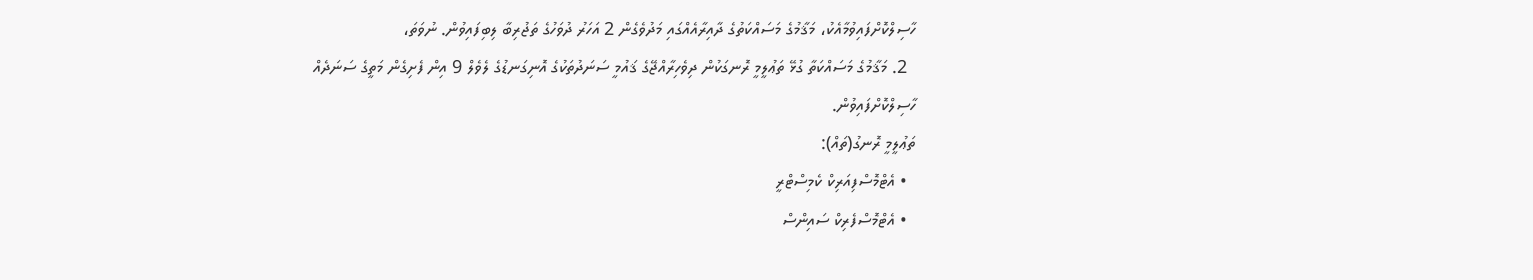ހާސިލްކޮށްފައިވުމާއެކު، މަޤާމުގެ މަސައްކަތުގެ ދާއިރާއެއްގައި މަދުވެގެން 2 އަހަރު ދުވަހުގެ ތަޖުރިބާ ލިބިފައިވުން. ނުވަތަ،
  2. މަޤާމުގެ މަސައްކަތާ ގުޅޭ ތަޢުލީމީ ރޮނގަކުން ދިވެހިރާއްޖޭގެ ޤައުމީ ސަނަދުތަކުގެ އޮނިގަނޑުގެ ލެވެލް 9 އިން ފެށިގެން މަތީގެ ސަނަދެއް ހާސިލްކޮށްފައިވުން.
ތަޢުލީމީ ރޮނގު(ތައް):
  • އެޓްމޮސްފިއަރިކް ކެމިސްޓްރީ
  • އެޓްމޮސްފެރިކް ސައިންސް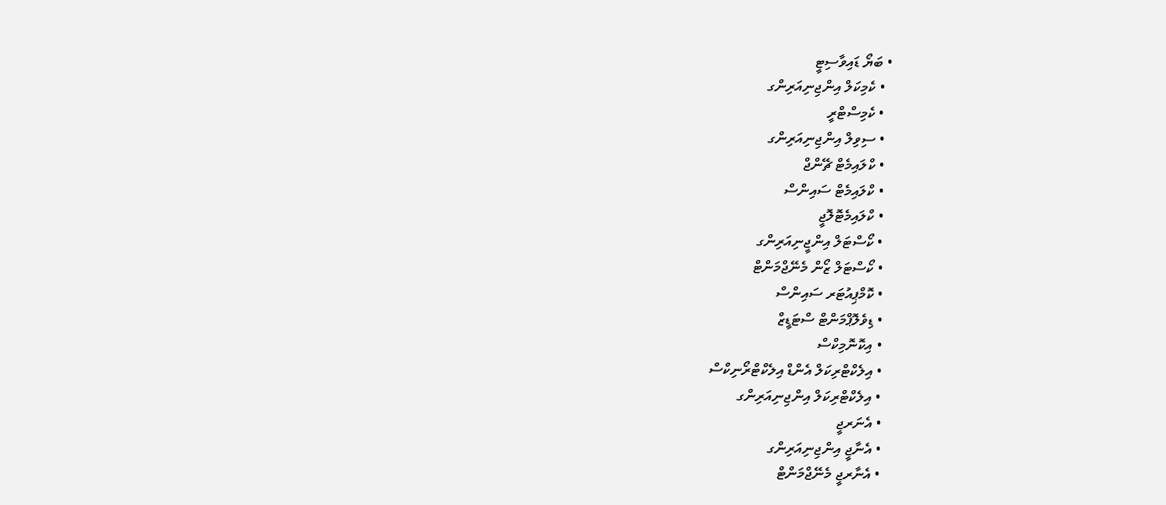• ބަޔޯ ޑައިވާސިޓީ
  • ކެމިކަލް އިންޖިނިއަރިންގ
  • ކެމިސްޓްރީ
  • ސިވިލް އިންޖިނިއަރިންގ
  • ކްލައިމެޓް ޗޭންޖް
  • ކްލައިމެޓް ސައިންސް
  • ކްލައިމެޓޮލޮޖީ
  • ކޯސްޓަލް އިންޖީނިއަރިންގ
  • ކޯސްޓަލް ޒޯން މެނޭޖްމަންޓް
  • ކޮމްޕިއުޓަރ ސައިންސް
  • ޑިވެލޮޕްމަންޓް ސްޓަޑީޒް
  • އިކޮނޮމިކްސް
  • އިލެކްޓްރިކަލް އެންޑް އިލެކްޓްރޯނިކްސް
  • އިލެކްޓްރިކަލް އިންޖިނިއަރިންގ
  • އެނަރޖީ
  • އެނާޖީ އިންޖިނިއަރިންގ
  • އެނާރޖީ މެނޭޖްމަންޓް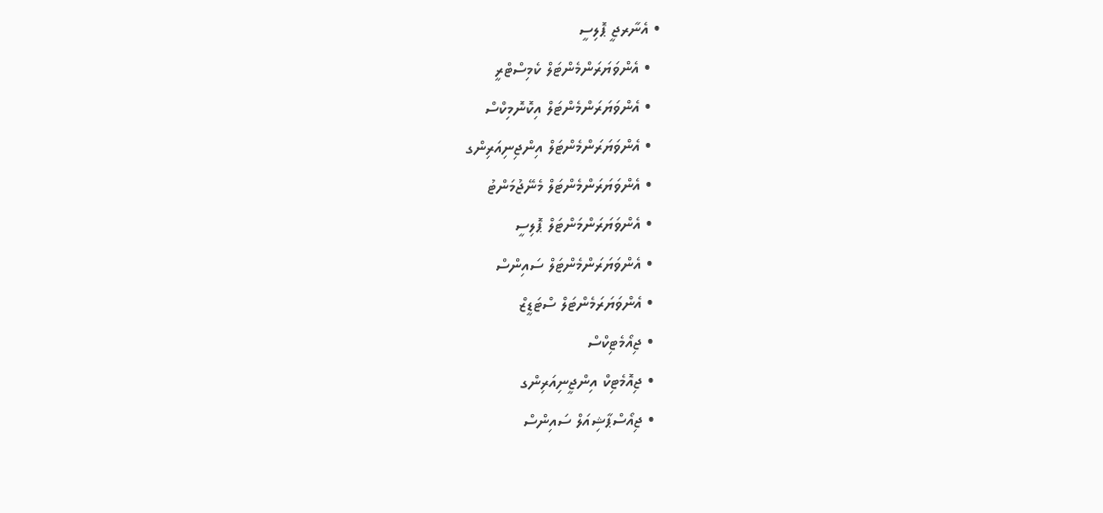• އެނާރޖީ ޕޮލިސީ
  • އެންވަޔަރަންމެންޓަލް ކެމިސްޓްރީ
  • އެންވަޔަރަންމެންޓަލް އިކޮނޮމިކްސް
  • އެންވަޔަރަންމެންޓަލް އިންޖިނިއަރިންގ
  • އެންވަޔަރަންމެންޓަލް މެނޭޖުމަންޓު
  • އެންވަޔަރަންމަންޓަލް ޕޮލިސީ
  • އެންވަޔަރަންމެންޓަލް ސައިންސް
  • އެންވަޔަރަމެންޓަލް ސްޓަޑީޒް
  • ޖިއޯމެޓިކްސް
  • ޖިއޮމެޓިކް އިންޖީނިއަރިންގ
  • ޖިއޯސްޕާޝިއަލް ސައިންސް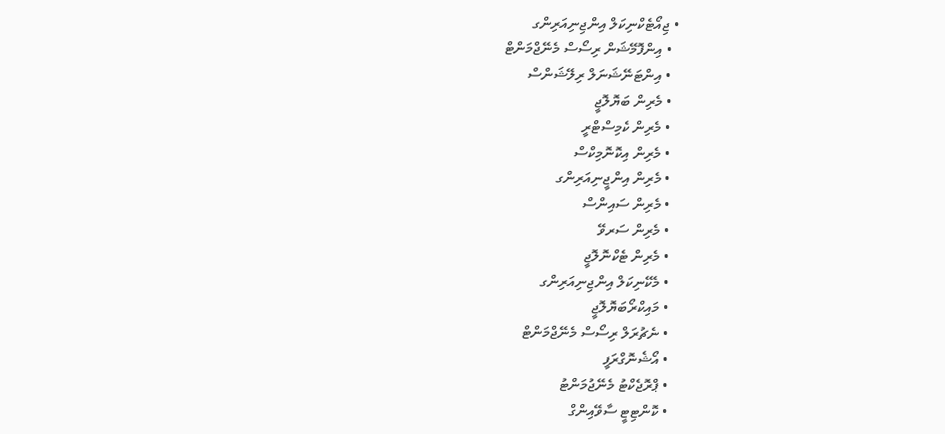• ޖިއޯޓެކްނިކަލް އިންޖިނިއަރިންގ
  • އިންފޮމޭޝަން ރިސޯސް މެނޭޖްމަންޓް
  • އިންޓަނޭޝަނަލް ރިލޭޝަންސް
  • މެރިން ބަޔޮލޮޖީ
  • މެރިން ކެމިސްޓްރީ
  • މެރިން އިކޮނޮމިކްސް
  • މެރިން އިންޖީނިއަރިންގ
  • މެރިން ސައިންސް
  • މެރިން ސަރވޭ
  • މެރިން ޓެކްނޮލޮޖީ
  • މެކޭނިކަލް އިންޖިނިއަރިންގ
  • މައިކްރޯބަޔޮލޮޖީ
  • ނެޗުރަލް ރިސޯސް މެނޭޖްމަންޓް
  • އޯޝެނޮގްރަފީ
  • ޕްރޮޖެކްޓު މެނޭޖުމަންޓު
  • ކޮންޓިޓީ ސާވޭއިންގް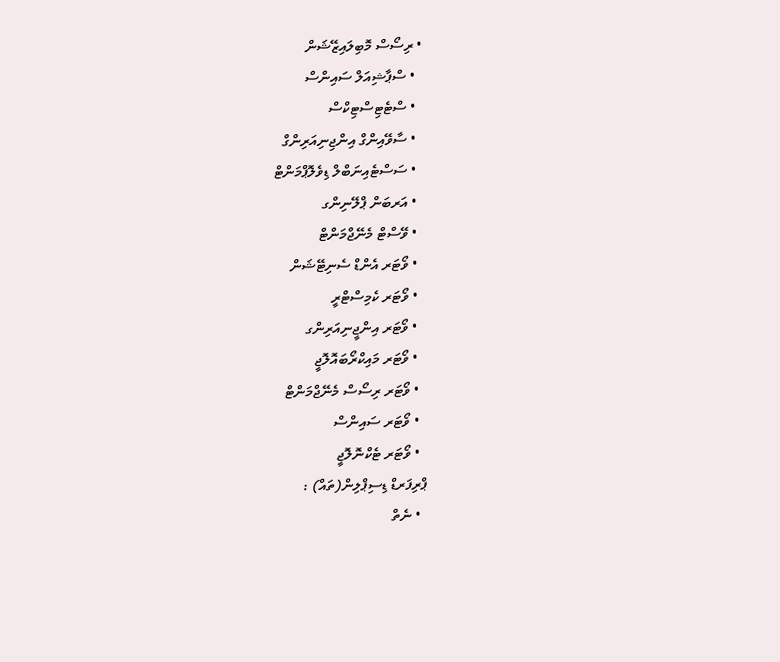• ރިސޯސް މޮބިލައިޒޭޝަން
  • ސްޕާޝިއަލް ސައިންސް
  • ސްޓެޓިސްޓިކްސް
  • ސާވޭއިންގް އިންޖިނިއަރިންގް
  • ސަސްޓެއިނަބްލް ޑިވެލޮޕްމަންޓް
  • އަރބަން ޕްލޭނިންގ
  • ވޭސްޓް މެނޭޖްމަންޓް
  • ވޯޓަރ އެންޑް ސެނިޓޭޝަން
  • ވޯޓަރ ކެމިސްޓްރީ
  • ވޯޓަރ އިންޖީނިއަރިންގ
  • ވޯޓަރ މައިކްރޯބައޮލޮޖީ
  • ވޯޓަރ ރިސޯސް މެނޭޖްމަންޓް
  • ވޯޓަރ ސައިންސް
  • ވޯޓަރ ޓެކްނޮލޮޖީ
ޕްރިފަރޑް ޑިސިޕްލިން(ތައް) :
  • ނެތް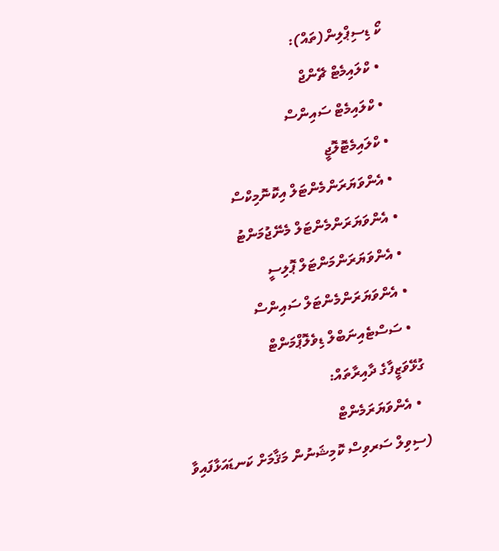ކޯ ޑިސިޕްލިން(ތައް):
  • ކްލައިމެޓް ޗޭންޖް
  • ކްލައިމެޓް ސައިންސް
  • ކްލައިމެޓޮލޮޖީ
  • އެންވަޔަރަންމެންޓަލް އިކޮނޮމިކްސް
  • އެންވަޔަރަންމެންޓަލް މެނޭޖުމަންޓު
  • އެންވަޔަރަންމަންޓަލް ޕޮލިސީ
  • އެންވަޔަރަންމެންޓަލް ސައިންސް
  • ސަސްޓެއިނަބްލް ޑިވެލޮޕްމަންޓް
ގުޅޭވަޒީފާގެ ދާއިރާތައް:
  • އެންވަޔަރަމެންޓް
(ސިވިލް ސަރވިސް ކޮމިޝަނުން މަޤާމަށް ކަނޑައަޅާފައިވާ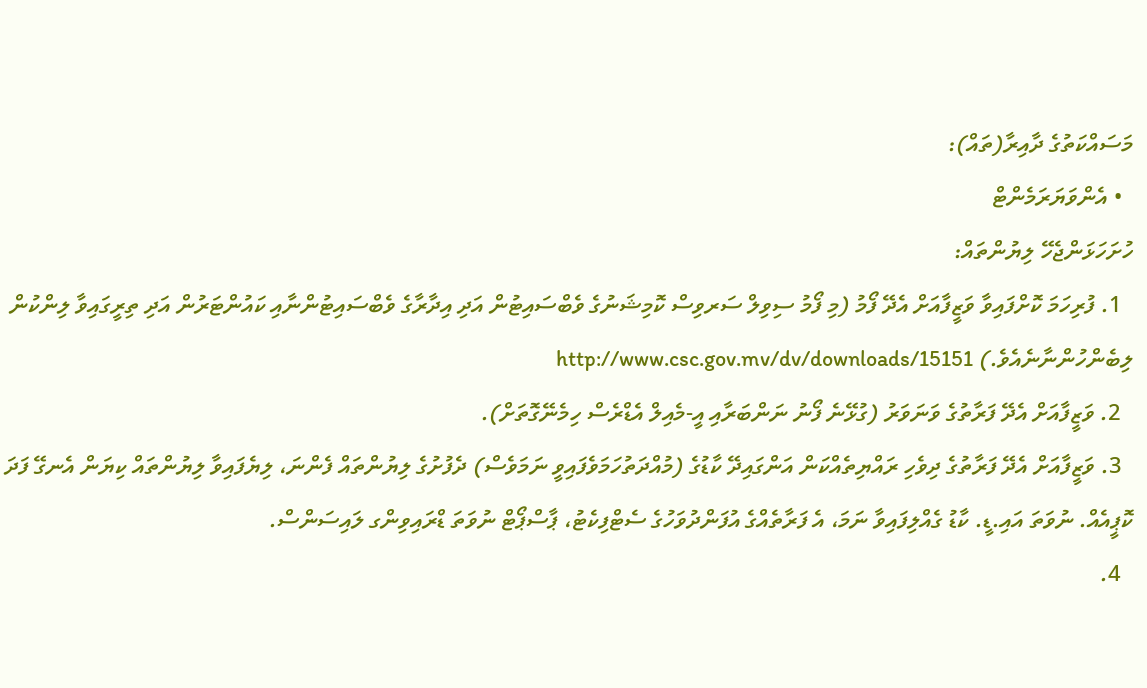މަސައްކަތުގެ ދާއިރާ(ތައް):
  • އެންވަޔަރަމެންޓް
ހުށަހަޅަންޖެހޭ ލިޔުންތައް:
  1. ފުރިހަމަ ކޮށްފައިވާ ވަޒީފާއަށް އެދޭ ފޯމު (މި ފޯމު ސިވިލް ސަރވިސް ކޮމިޝަނުގެ ވެބްސައިޓުން އަދި އިދާރާގެ ވެބްސައިޓުންނާއި ކައުންޓަރުން އަދި ތިރީގައިވާ ލިންކުން ލިބެންހުންނާނެއެވެ.) http://www.csc.gov.mv/dv/downloads/15151
  2. ވަޒީފާއަށް އެދޭ ފަރާތުގެ ވަނަވަރު (ގުޅޭނެ ފޯނު ނަންބަރާއި އީ-މެއިލް އެޑްރެސް ހިމެނޭގޮތަށް).
  3. ވަޒީފާއަށް އެދޭ ފަރާތުގެ ދިވެހި ރައްޔިތެއްކަން އަންގައިދޭ ކާޑުގެ (މުއްދަތުހަމަވެފައިވީ ނަމަވެސް) ދެފުށުގެ ލިޔުންތައް ފެންނަ، ލިޔެފައިވާ ލިޔުންތައް ކިޔަން އެނގޭ ފަދަ ކޮޕީއެއް. ނުވަތަ އައި.ޑީ. ކާޑު ގެއްލިފައިވާ ނަމަ، އެ ފަރާތެއްގެ އުފަންދުވަހުގެ ސެޓްފިކެޓު، ޕާސްޕޯޓް ނުވަތަ ޑްރައިވިންގ ލައިސަންސް.
  4.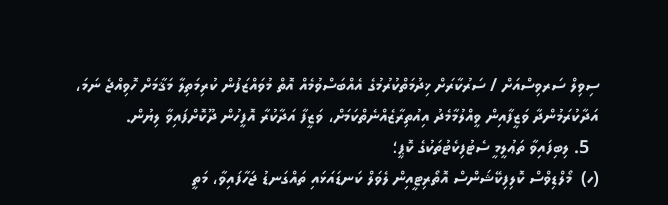ސިވިލް ސަރވިސްއަށް / ސަރުކާރަށް ޚިދުމަތްކުރުމުގެ އެއްބަސްވުމެއް އޮތް މުވައްޒަފުން ކުރިމަތިލާ މަޤާމަށް ހޮވިއްޖެ ނަމަ، އަދާކުރަމުންދާ ވަޒީފާއިން ވީއްލުމާމެދު އިއުތިރާޒެއްނެތްކަމަށް، ވަޒީފާ އަދާކުރާ އޮފީހުން ދޫކޮށްފައިވާ ލިޔުން.
  5. ލިބިފައިވާ ތަޢުލީމީ ސެޓުފިކެޓުތަކުގެ ކޮޕީ؛
(ހ)  މޯލްޑިވްސް ކޮލިފިކޭޝަންސް އޮތޯރިޓީއިން ލެވަލް ކަނޑައަޅައި ތައްގަނޑު ޖަހާފައިވާ، މަތީ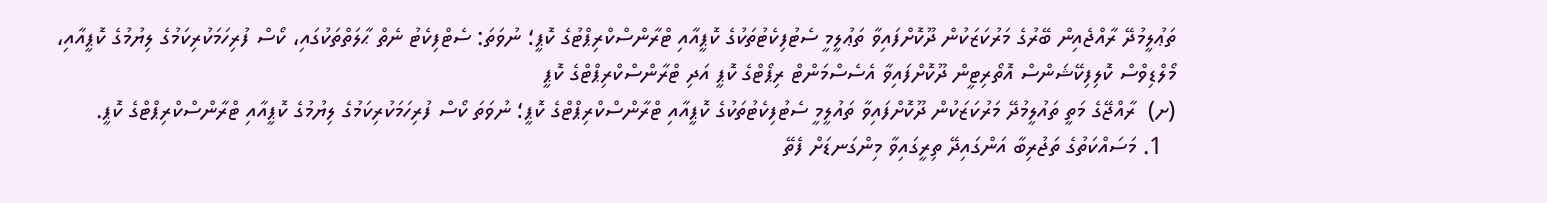ތަޢުލީމުދޭ ރާއްޖެއިން ބޭރުގެ މަރުކަޒަކުން ދޫކޮށްފައިވާ ތަޢުލީމީ ސެޓުފިކެޓުތަކުގެ ކޮޕީއާއި ޓްރާންސްކްރިޕްޓުގެ ކޮޕީ؛ ނުވަތަ: ސެޓްފިކެޓު ނެތް ޙާލަތްތަކުގައި، ކޯސް ފުރިހަމަކުރިކަމުގެ ލިޔުމުގެ ކޮޕީއާއި، މޯލްޑިވްސް ކޮލިފިކޭޝަންސް އޮތޯރިޓީން ދޫކޮށްފައިވާ އެސެސްމަންޓް ރިޕޯޓްގެ ކޮޕީ އަދި ޓްރާންސްކްރިޕްޓްގެ ކޮޕީ
(ށ)  ރާއްޖޭގެ މަތީ ތައުލީމުދޭ މަރުކަޒަކުން ދޫކޮށްފައިވާ ތައުލީމީ ސެޓުފިކެޓުތަކުގެ ކޮޕީއާއި ޓްރާންސްކްރިޕްޓްގެ ކޮޕީ؛ ނުވަތަ ކޯސް ފުރިހަމަކުރިކަމުގެ ލިޔުމުގެ ކޮޕީއާއި ޓްރާންސްކްރިޕްޓްގެ ކޮޕީ.
  1. މަސައްކަތުގެ ތަޖުރިބާ އަންގައިދޭ ތިރީގައިވާ މިންގަނޑަށް ފެތޭ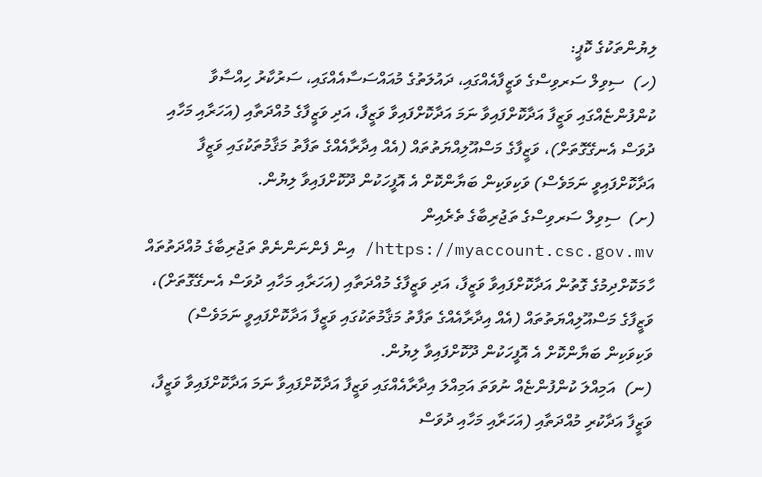ލިޔުންތަކުގެ ކޮޕީ:
(ހ)  ސިވިލް ސަރވިސްގެ ވަޒީފާއެއްގައި، ދައުލަތުގެ މުއައްސަސާއެއްގައި، ސަރުކާރު ހިއްސާވާ ކުންފުންޏެއްގައި ވަޒީފާ އަދާކޮށްފައިވާ ނަމަ އަދާކޮށްފައިވާ ވަޒީފާ، އަދި ވަޒީފާގެ މުއްދަތާއި (އަހަރާއި މަހާއި ދުވަސް އެނގޭގޮތަށް)، ވަޒީފާގެ މަސްއޫލިއްޔަތުތައް (އެއް އިދާރާއެއްގެ ތަފާތު މަޤާމުތަކުގައި ވަޒީފާ އަދާކޮށްފައިވީ ނަމަވެސް) ވަކިވަކިން ބަޔާންކޮށް އެ އޮފީހަކުން ދޫކޮށްފައިވާ ލިޔުން.
(ށ)  ސިވިލް ސަރވިސްގެ ތަޖުރިބާގެ ތެރެއިން https://myaccount.csc.gov.mv/ އިން ފެންނަންނެތް ތަޖުރިބާގެ މުއްދަތުތައް ހާމަކޮށްދިމުގެ ގޮތުން އަދާކޮށްފައިވާ ވަޒީފާ، އަދި ވަޒީފާގެ މުއްދަތާއި (އަހަރާއި މަހާއި ދުވަސް އެނގޭގޮތަށް)، ވަޒީފާގެ މަސްއޫލިއްޔަތުތައް (އެއް އިދާރާއެއްގެ ތަފާތު މަޤާމުތަކުގައި ވަޒީފާ އަދާކޮށްފައިވީ ނަމަވެސް) ވަކިވަކިން ބަޔާންކޮށް އެ އޮފީހަކުން ދޫކޮށްފައިވާ ލިޔުން.
(ނ)  އަމިއްލަ ކުންފުންޏެއް ނުވަތަ އަމިއްލަ އިދާރާއެއްގައި ވަޒީފާ އަދާކޮށްފައިވާ ނަމަ އަދާކޮށްފައިވާ ވަޒީފާ، ވަޒީފާ އަދާކުރި މުއްދަތާއި (އަހަރާއި މަހާއި ދުވަސް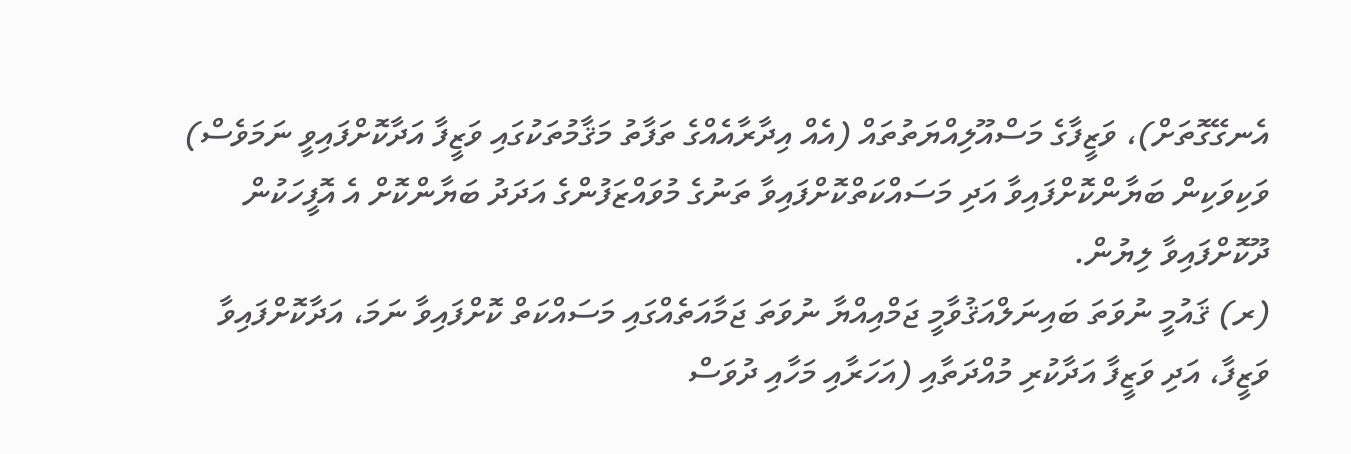އެނގޭގޮތަށް)، ވަޒީފާގެ މަސްއޫލިއްޔަތުތައް (އެއް އިދާރާއެއްގެ ތަފާތު މަޤާމުތަކުގައި ވަޒީފާ އަދާކޮށްފައިވީ ނަމަވެސް) ވަކިވަކިން ބަޔާންކޮށްފައިވާ އަދި މަސައްކަތްކޮށްފައިވާ ތަނުގެ މުވައްޒަފުންގެ އަދަދު ބަޔާންކޮށް އެ އޮފީހަކުން ދޫކޮށްފައިވާ ލިޔުން.
(ރ) ޤައުމީ ނުވަތަ ބައިނަލްއަޤުވާމީ ޖަމްއިއްޔާ ނުވަތަ ޖަމާއަތެއްގައި މަސައްކަތް ކޮށްފައިވާ ނަމަ، އަދާކޮށްފައިވާ ވަޒީފާ، އަދި ވަޒީފާ އަދާކުރި މުއްދަތާއި (އަހަރާއި މަހާއި ދުވަސް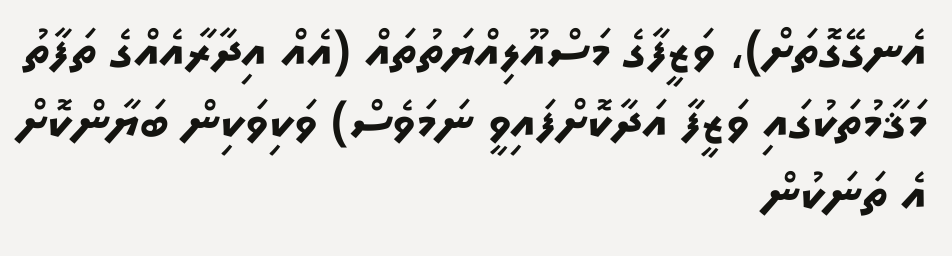އެނގޭގޮތަށް)، ވަޒީފާގެ މަސްއޫލިއްޔަތުތައް (އެއް އިދާރާއެއްގެ ތަފާތު މަޤާމުތަކުގައި ވަޒީފާ އަދާކޮށްފައިވީ ނަމަވެސް) ވަކިވަކިން ބަޔާންކޮށް އެ ތަނަކުން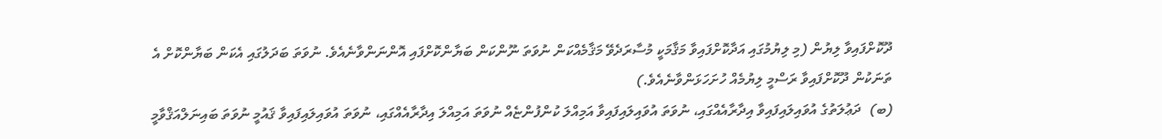ދޫކޮށްފައިވާ ލިޔުން (މި ލިޔުމުގައި އަދާކޮށްފައިވާ މަޤާމަކީ މުސާރަދެވޭ މަޤާމެއްކަން ނުވަތަ ނޫންކަން ބަޔާންކޮށްފައި އޮންނަންވާނެއެވެ. ނުވަތަ ބަދަލުގައި އެކަން ބަޔާންކޮށް އެ ތަނަކުން ދޫކޮށްފައިވާ ރަސްމީ ލިޔުމެއް ހުށަހަޅަންވާނެއެވެ.)
(ބ)  ދަޢުލަތުގެ އުވައިލައިފައިވާ އިދާރާއެއްގައި، ނުވަތަ އުވައިލައިފައިވާ އަމިއްލަ ކުންފުންޏެއް ނުވަތަ އަމިއްލަ އިދާރާއެއްގައި، ނުވަތަ އުވައިލައިފައިވާ ޤައުމީ ނުވަތަ ބައިނަލްއަޤްވާމީ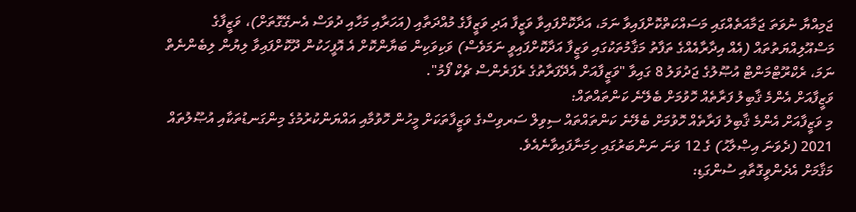ޖަމިއްޔާ ނުވަތަ ޖަމާއަތެއްގައި މަސައްކަތްކޮށްފައިވާ ނަމަ، އަދާކޮށްފައިވާ ވަޒީފާ އަދި ވަޒީފާގެ މުއްދަތާއި (އަހަރާއި މަހާއި ދުވަސް އެނގޭގޮތަށް)، ވަޒީފާގެ މަސްއޫލިއްޔަތުތައް (އެއް އިދާރާއެއްގެ ތަފާތު މަޤާމުތަކުގައި ވަޒީފާ އަދާކޮށްފައިވީ ނަމަވެސް) ވަކިވަކިން ބަޔާންކޮށް އެ އޮފީހަކުން ދޫކޮށްފައިވާ ލިޔުން ލިބެންނެތް ނަމަ، ރެކްރޫޓްމަންޓް އުޞޫލުގެ ޖަދުވަލު 8 ގައިވާ "ވަޒީފާއަށް އެދޭފަރާތުގެ ރެފަރެންސް ޗެކް ފޯމު".
ވަޒީފާއަށް އެންމެ ޤާބިލު ފަރާތެއް ހޮވުމަށް ބެލޭނެ ކަންތައްތައް:
މި ވަޒީފާއަށް އެންމެ ޤާބިލު ފަރާތެއް ހޮވުމަށް ބެލޭނެ ކަންތައްތައް ސިވިލް ސަރވިސްގެ ވަޒީފާތަކަށް މީހުން ހޮވުމާއި އައްޔަންކުރުމުގެ މިންގަނޑުތަކާއި އުޞޫލުތައް 2021 (ދެވަނަ އިޞްލާޙު) ގެ 12 ވަނަ ނަންބަރުގައި ހިމަނާފައިވާނެއެވެ.
މަޤާމަށް އެދެންވީގޮތާއި ސުންގަޑި: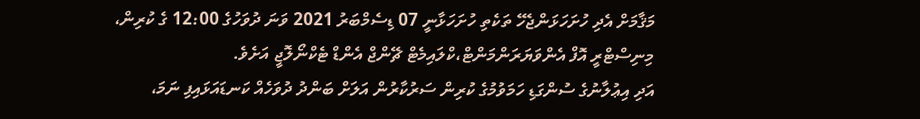މަޤާމަށް އެދި ހުށަހަޅަންޖެހޭ ތަކެތި ހުށަހަޅާނީ 07 ޑިސެމްބަރު 2021 ވަނަ ދުވަހުގެ 12:00 ގެ ކުރިން، މިނިސްޓްރީ އޮފް އެންވަޔަރަންމަންޓް،ކްލައިމެޓް ޗޭންޖް އެންޑް ޓެކްނޯލޮޖީ އަށެވެ.
އަދި އިޢުލާނުގެ ސުންގަޑި ހަމަވުމުގެ ކުރިން ސަރުކާރުން އަލަށް ބަންދު ދުވަހެއް ކަނޑައަޅައިފި ނަމަ،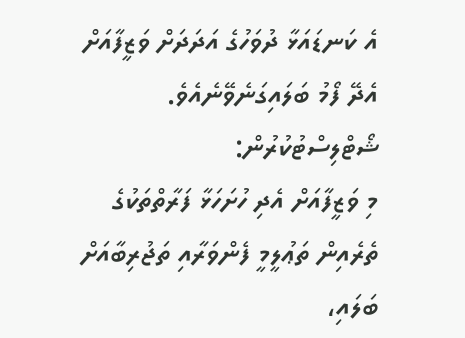އެ ކަނޑައަޅާ ދުވަހުގެ އަދަދަށް ވަޒީފާއަށް އެދޭ ފޯމު ބަލައިގަނެވޭނެއެވެ.
ޝޯޓްލިސްޓުކުރުން:
މި ވަޒީފާއަށް އެދި ހުށަހަޅާ ފަރާތްތަކުގެ ތެރެއިން ތަޢުލީމީ ފެންވަރާއި ތަޖުރިބާއަށް ބަލައި،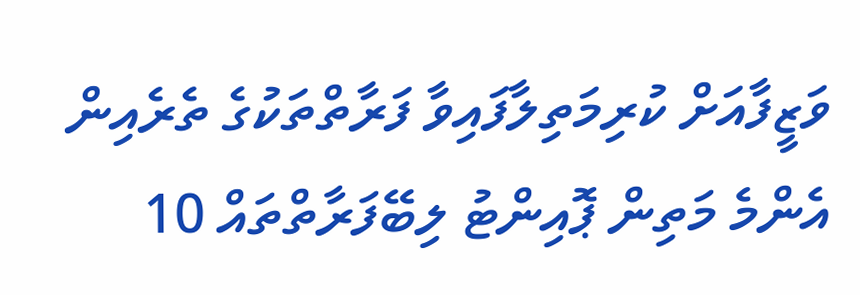ވަޒީފާއަށް ކުރިމަތިލާފައިވާ ފަރާތްތަކުގެ ތެރެއިން އެންމެ މަތިން ޕޮއިންޓު ލިބޭފަރާތްތައް 10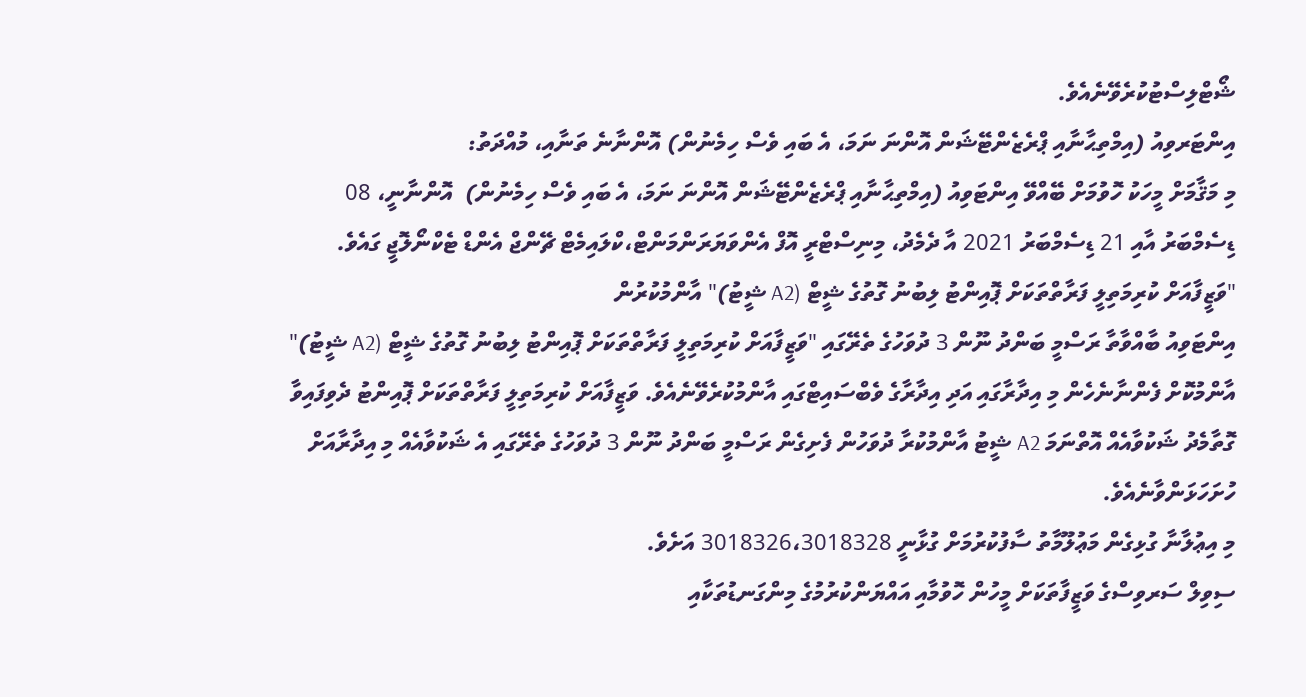ޝޯޓްލިސްޓުކުރެވޭނެއެވެ.
އިންޓަރވިއު (އިމްތިޙާނާއި ޕްރެޒެންޓޭޝަން އޮންނަ ނަމަ، އެ ބައި ވެސް ހިމެނުން) އޮންނާނެ ތަނާއި، މުއްދަތު:
މި މަޤާމަށް މީހަކު ހޮވުމަށް ބޭއްވޭ އިންޓަވިއު (އިމްތިޙާނާއި ޕްރެޒެންޓޭޝަން އޮންނަ ނަމަ، އެ ބައި ވެސް ހިމެނުން)  އޮންނާނީ، 08 ޑިސެމްބަރު އާއި 21 ޑިސެމްބަރު 2021 އާ ދެމެދު، މިނިސްޓްރީ އޮފް އެންވަޔަރަންމަންޓް،ކްލައިމެޓް ޗޭންޖް އެންޑް ޓެކްނޯލޮޖީ ގައެވެ.
"ވަޒީފާއަށް ކުރިމަތިލީ ފަރާތްތަކަށް ޕޮއިންޓު ލިބުނު ގޮތުގެ ޝީޓް (A2 ޝީޓު)" އާންމުކުރުން
އިންޓަވިއު ބާއްވާތާ ރަސްމީ ބަންދު ނޫން 3 ދުވަހުގެ ތެރޭގައި "ވަޒީފާއަށް ކުރިމަތިލީ ފަރާތްތަކަށް ޕޮއިންޓު ލިބުނު ގޮތުގެ ޝީޓް (A2 ޝީޓު)" އާންމުކޮށް ފެންނާނެހެން މި އިދާރާގައި އަދި އިދާރާގެ ވެބްސައިޓްގައި އާންމުކުރެވޭނެއެވެ. ވަޒީފާއަށް ކުރިމަތިލީ ފަރާތްތަކަށް ޕޮއިންޓު ދެވިފައިވާ ގޮތާމެދު ޝަކުވާއެއް އޮތްނަމަ A2 ޝީޓު އާންމުކުރާ ދުވަހުން ފެށިގެން ރަސްމީ ބަންދު ނޫން 3 ދުވަހުގެ ތެރޭގައި އެ ޝަކުވާއެއް މި އިދާރާއަށް ހުށަހަޅަންވާނެއެވެ.
މި އިޢުލާނާ ގުޅިގެން މަޢުލޫމާތު ސާފުކުރުމަށް ގުޅާނީ 3018326،3018328 އަށެވެ.
ސިވިލް ސަރވިސްގެ ވަޒީފާތަކަށް މީހުން ހޮވުމާއި އައްޔަންކުރުމުގެ މިންގަނޑުތަކާއި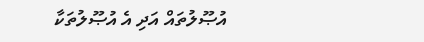އުޞޫލުތައް އަދި އެ އުޞޫލުތަކާ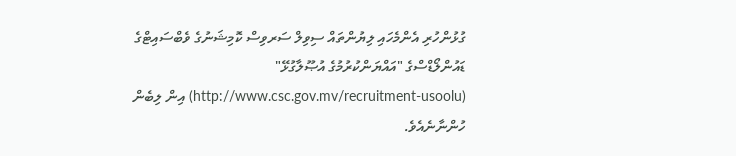ގުޅުންހުރި އެންމެހައި ލިޔުންތައް ސިވިލް ސަރވިސް ކޮމިޝަނުގެ ވެބްސައިޓްގެ ޑައުންލޯޑްސްގެ "އައްޔަންކުރުމުގެ އުޞޫލާގުޅޭ" (http://www.csc.gov.mv/recruitment-usoolu) އިން ލިބެން ހުންނާނެއެވެ.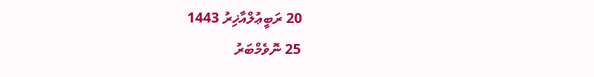20 ރަބީޢުލްއާޚިރު 1443
25 ނޮވެމްބަރު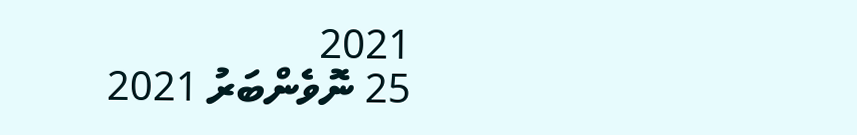2021
25 ނޮވެންބަރު 2021